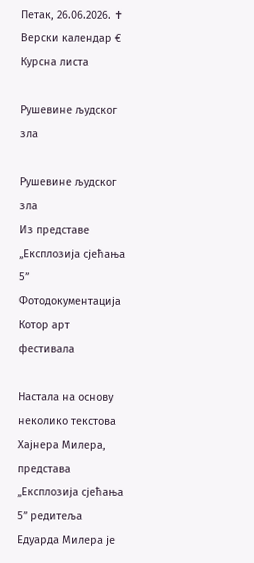Петак, 26.06.2026. ✝ Верски календар € Курсна листа

Рушевине људског зла

Рушевине људског зла
Из представе „Експлозија сјећања 5” Фотодокументација Котор арт фестивала

Настала на основу неколико текстова Хајнера Милера, представа „Експлозија сјећања 5” редитеља Едуарда Милера је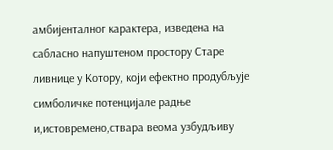амбијенталног карактера, изведена на сабласно напуштеном простору Старе ливнице у Котору, који ефектно продубљује симболичке потенцијале радње и,истовремено,ствара веома узбудљиву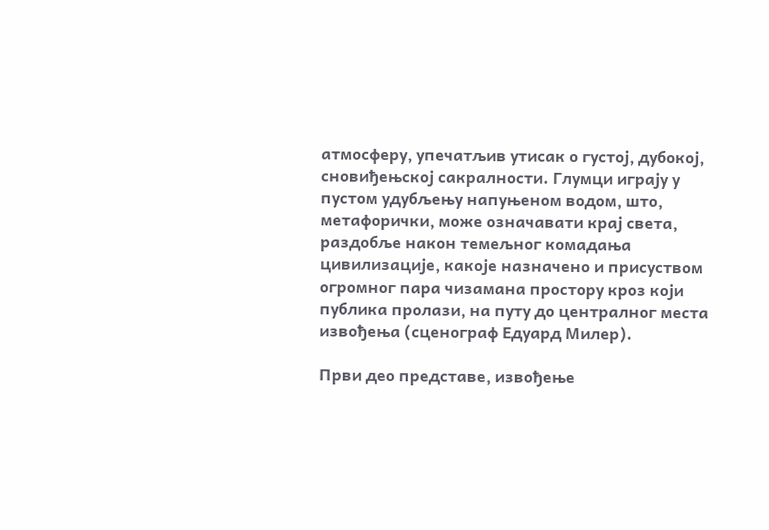атмосферу, упечатљив утисак о густој, дубокој, сновиђењској сакралности. Глумци играју у пустом удубљењу напуњеном водом, што, метафорички, може означавати крај света, раздобље након темељног комадања цивилизације, какоје назначено и присуством огромног пара чизамана простору кроз који публика пролази, на путу до централног места извођења (сценограф Едуард Милер).

Први део представе, извођење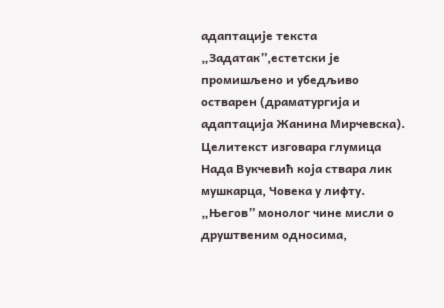адаптације текста „Задатак”,естетски је промишљено и убедљиво остварен (драматургија и адаптација Жанина Мирчевска). Целитекст изговара глумица Нада Вукчевић која ствара лик мушкарца, Човека у лифту. „Његов” монолог чине мисли о друштвеним односима,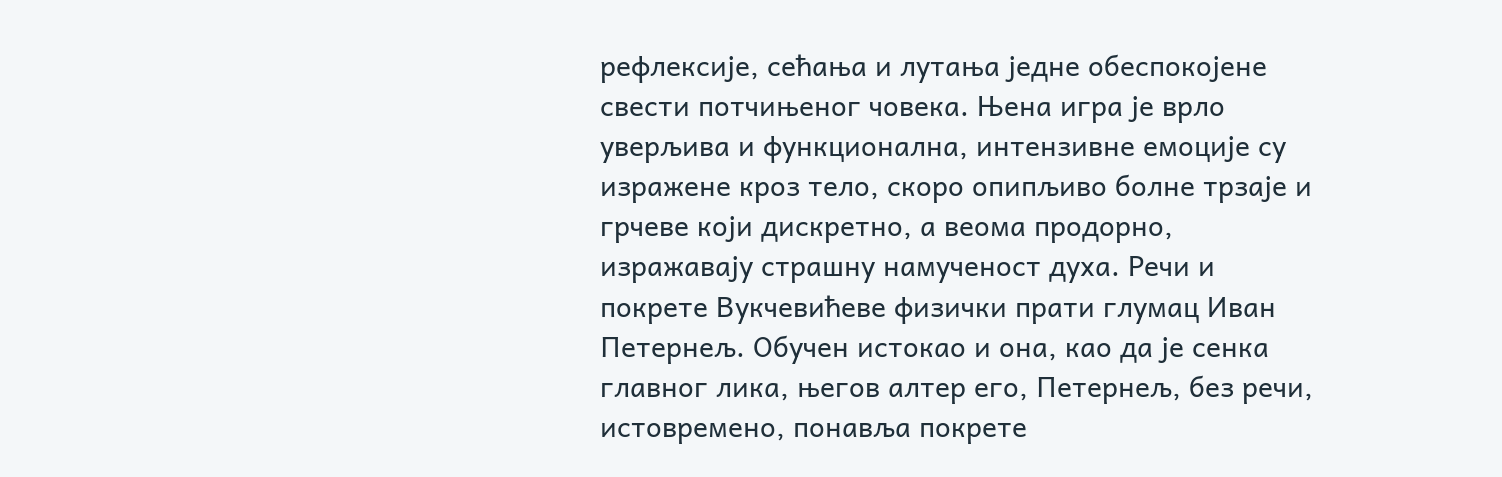рефлексије, сећања и лутања једне обеспокојене свести потчињеног човека. Њена игра је врло уверљива и функционална, интензивне емоције су изражене кроз тело, скоро опипљиво болне трзаје и грчеве који дискретно, а веома продорно, изражавају страшну намученост духа. Речи и покрете Вукчевићеве физички прати глумац Иван Петернељ. Обучен истокао и она, као да је сенка главног лика, његов алтер его, Петернељ, без речи, истовремено, понавља покрете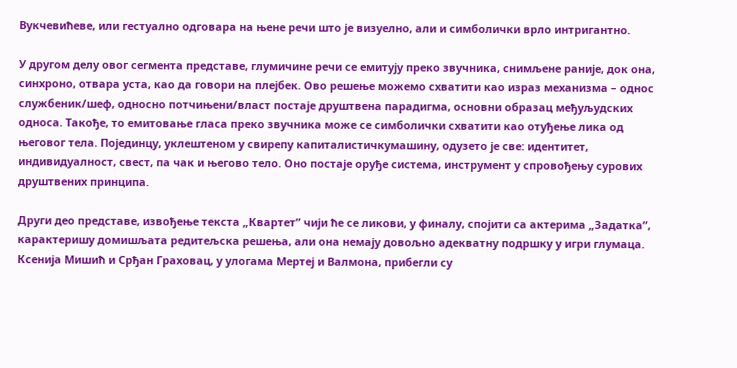Вукчевићеве, или гестуално одговара на њене речи што је визуелно, али и симболички врло интригантно.

У другом делу овог сегмента представе, глумичине речи се емитују преко звучника, снимљене раније, док она, синхроно, отвара уста, као да говори на плејбек. Ово решење можемо схватити као израз механизма – однос службеник/шеф, односно потчињени/власт постаје друштвена парадигма, основни образац међуљудских односа. Такође, то емитовање гласа преко звучника може се симболички схватити као отуђење лика од његовог тела. Појединцу, уклештеном у свирепу капиталистичкумашину, одузето је све: идентитет, индивидуалност, свест, па чак и његово тело. Оно постаје оруђе система, инструмент у спровођењу сурових друштвених принципа.

Други део представе, извођење текста „Квартет” чији ће се ликови, у финалу, спојити са актерима „Задатка”, карактеришу домишљата редитељска решења, али она немају довољно адекватну подршку у игри глумаца. Ксенија Мишић и Срђан Граховац, у улогама Мертеј и Валмона, прибегли су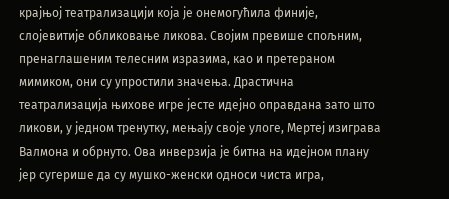крајњој театрализацији која је онемогућила финије, слојевитије обликовање ликова. Својим превише спољним, пренаглашеним телесним изразима, као и претераном мимиком, они су упростили значења. Драстична театрализација њихове игре јесте идејно оправдана зато што ликови, у једном тренутку, мењају своје улоге, Мертеј изиграва Валмона и обрнуто. Ова инверзија је битна на идејном плану јер сугерише да су мушко-женски односи чиста игра,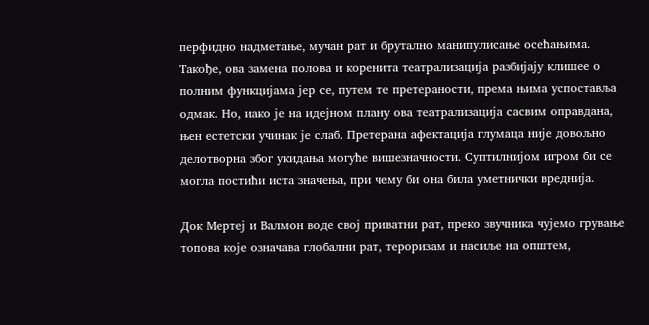перфидно надметање, мучан рат и брутално манипулисање осећањима. Такође, ова замена полова и коренита театрализација разбијају клишее о полним функцијама јер се, путем те претераности, према њима успоставља одмак. Но, иако је на идејном плану ова театрализација сасвим оправдана, њен естетски учинак је слаб. Претерана афектација глумаца није довољно делотворна због укидања могуће вишезначности. Суптилнијом игром би се могла постићи иста значења, при чему би она била уметнички вреднија.

Док Мертеј и Валмон воде свој приватни рат, преко звучника чујемо грување топова које означава глобални рат, тероризам и насиље на општем,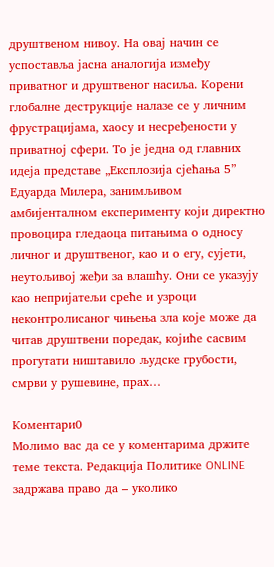друштвеном нивоу. На овај начин се успоставља јасна аналогија између приватног и друштвеног насиља. Корени глобалне деструкције налазе се у личним фрустрацијама, хаосу и несређености у приватној сфери. То је једна од главних идеја представе „Експлозија сјећања 5” Едуарда Милера, занимљивом амбијенталном експерименту који директно провоцира гледаоца питањима о односу личног и друштвеног, као и о егу, сујети, неутољивој жеђи за влашћу. Они се указују као непријатељи среће и узроци неконтролисаног чињења зла које може да читав друштвени поредак, којиће сасвим прогутати ништавило људске грубости, смрви у рушевине, прах…

Коментари0
Молимо вас да се у коментарима држите теме текста. Редакција Политике ONLINE задржава право да – уколико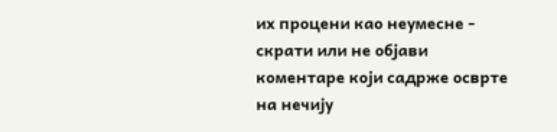их процени као неумесне - скрати или не објави коментаре који садрже осврте на нечију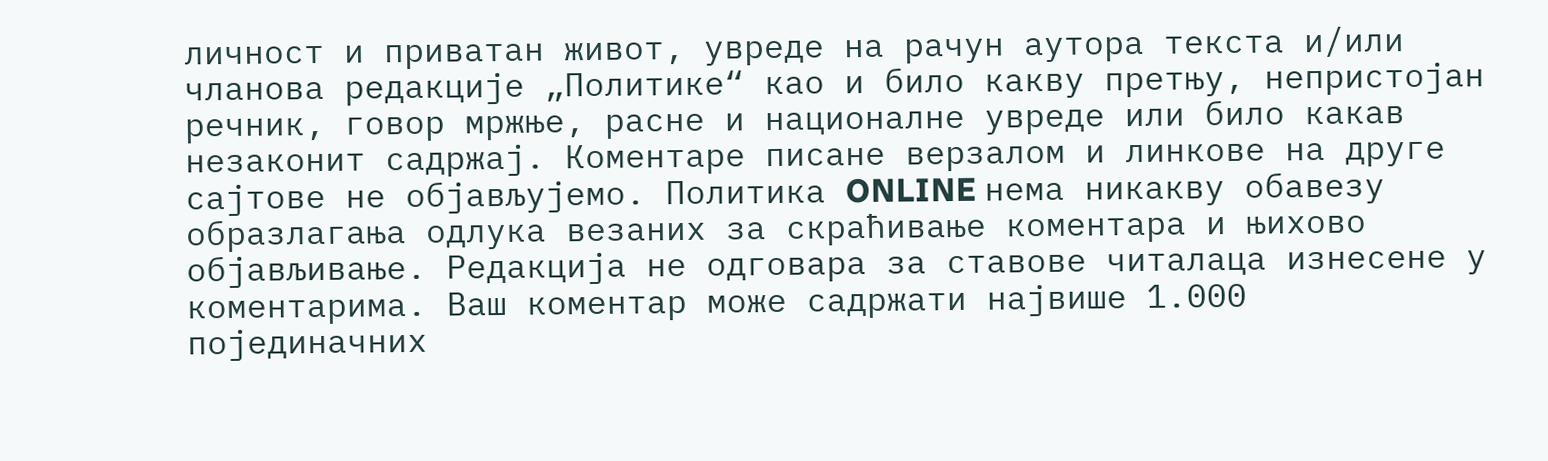личност и приватан живот, увреде на рачун аутора текста и/или чланова редакције „Политике“ као и било какву претњу, непристојан речник, говор мржње, расне и националне увреде или било какав незаконит садржај. Коментаре писане верзалом и линкове на друге сајтове не објављујемо. Политика ONLINE нема никакву обавезу образлагања одлука везаних за скраћивање коментара и њихово објављивање. Редакција не одговара за ставове читалаца изнесене у коментарима. Ваш коментар може садржати највише 1.000 појединачних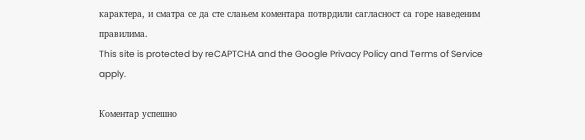карактера, и сматра се да сте слањем коментара потврдили сагласност са горе наведеним правилима.
This site is protected by reCAPTCHA and the Google Privacy Policy and Terms of Service apply.

Комeнтар успeшно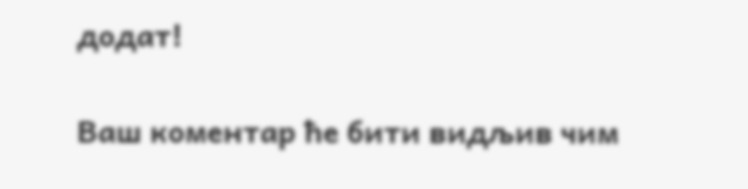додат!

Ваш комeнтар ћe бити видљив чим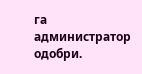га администратор одобри.